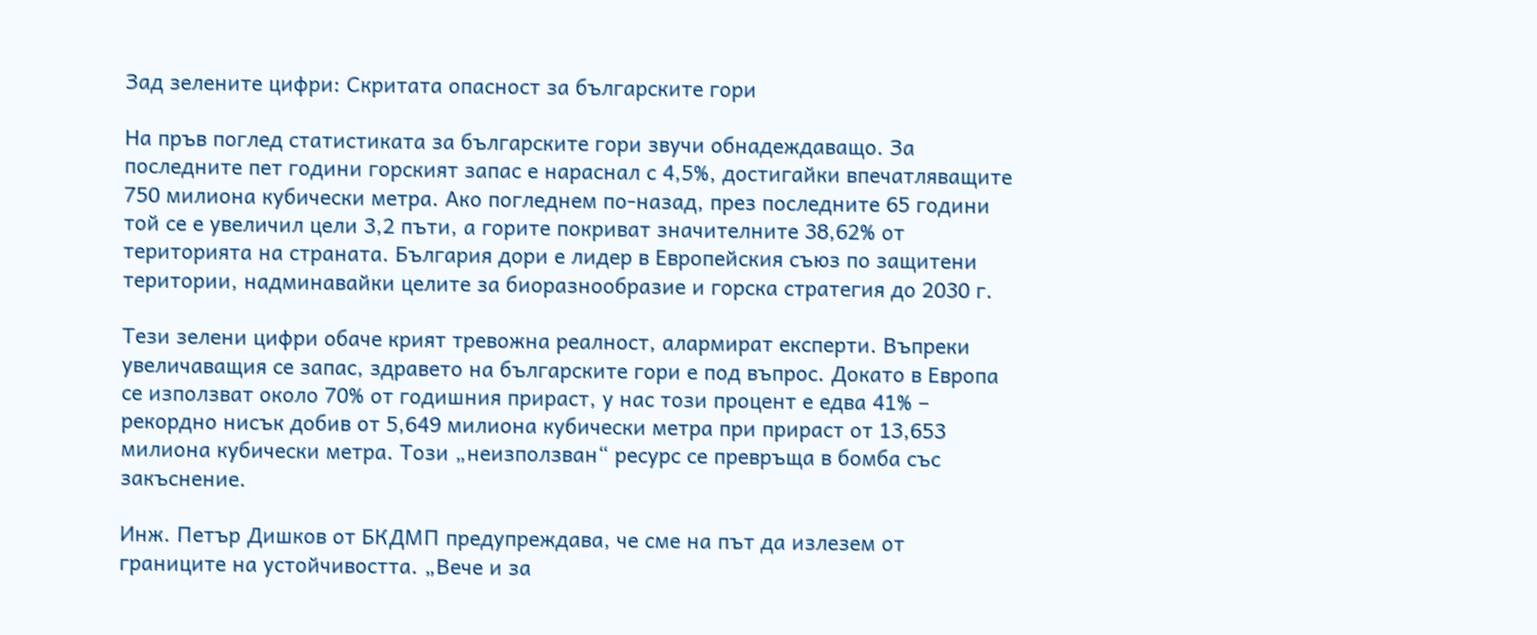Зад зелените цифри: Скритата опасност за българските гори

На пръв поглед статистиката за българските гори звучи обнадеждаващо. За последните пет години горският запас е нараснал с 4,5%, достигайки впечатляващите 750 милиона кубически метра. Ако погледнем по-назад, през последните 65 години той се е увеличил цели 3,2 пъти, а горите покриват значителните 38,62% от територията на страната. България дори е лидер в Европейския съюз по защитени територии, надминавайки целите за биоразнообразие и горска стратегия до 2030 г.

Тези зелени цифри обаче крият тревожна реалност, алармират експерти. Въпреки увеличаващия се запас, здравето на българските гори е под въпрос. Докато в Европа се използват около 70% от годишния прираст, у нас този процент е едва 41% – рекордно нисък добив от 5,649 милиона кубически метра при прираст от 13,653 милиона кубически метра. Този „неизползван“ ресурс се превръща в бомба със закъснение.

Инж. Петър Дишков от БКДМП предупреждава, че сме на път да излезем от границите на устойчивостта. „Вече и за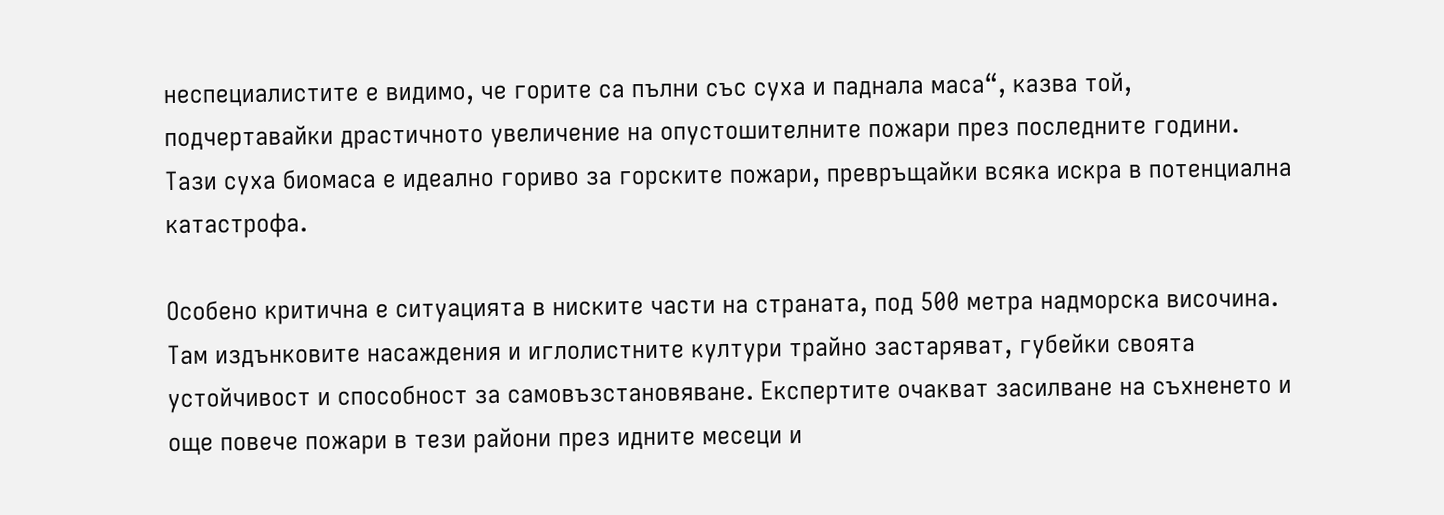неспециалистите е видимо, че горите са пълни със суха и паднала маса“, казва той, подчертавайки драстичното увеличение на опустошителните пожари през последните години. Тази суха биомаса е идеално гориво за горските пожари, превръщайки всяка искра в потенциална катастрофа.

Особено критична е ситуацията в ниските части на страната, под 500 метра надморска височина. Там издънковите насаждения и иглолистните култури трайно застаряват, губейки своята устойчивост и способност за самовъзстановяване. Експертите очакват засилване на съхненето и още повече пожари в тези райони през идните месеци и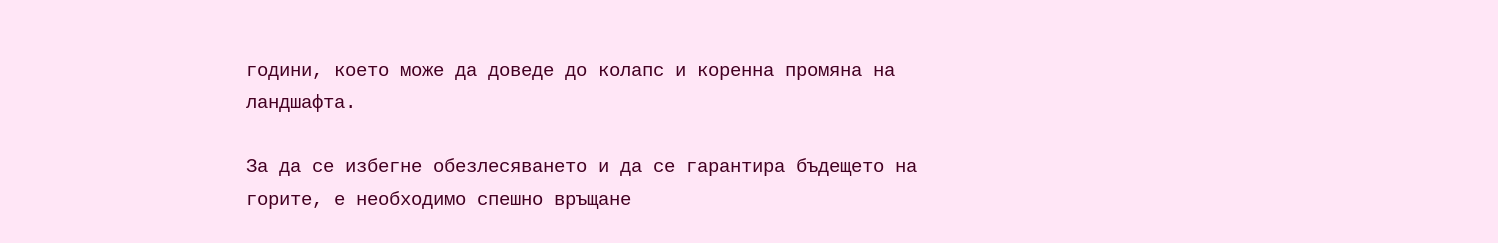години, което може да доведе до колапс и коренна промяна на ландшафта.

За да се избегне обезлесяването и да се гарантира бъдещето на горите, е необходимо спешно връщане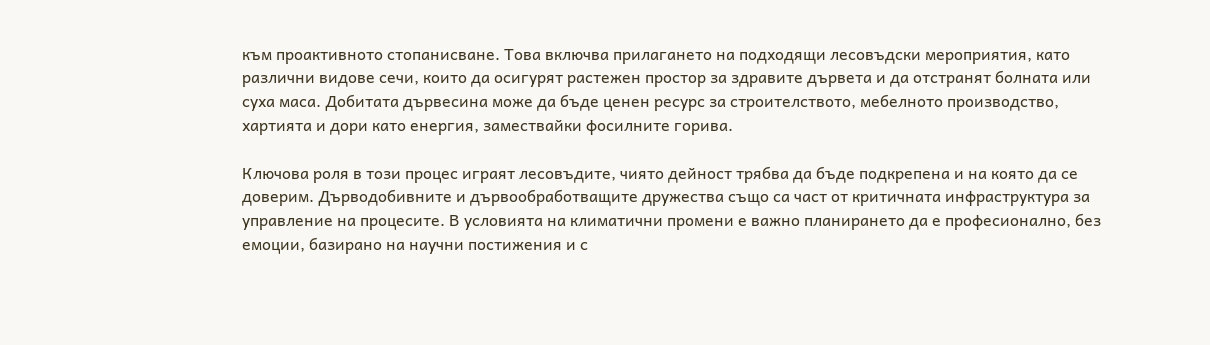към проактивното стопанисване. Това включва прилагането на подходящи лесовъдски мероприятия, като различни видове сечи, които да осигурят растежен простор за здравите дървета и да отстранят болната или суха маса. Добитата дървесина може да бъде ценен ресурс за строителството, мебелното производство, хартията и дори като енергия, замествайки фосилните горива.

Ключова роля в този процес играят лесовъдите, чиято дейност трябва да бъде подкрепена и на която да се доверим. Дърводобивните и дървообработващите дружества също са част от критичната инфраструктура за управление на процесите. В условията на климатични промени е важно планирането да е професионално, без емоции, базирано на научни постижения и с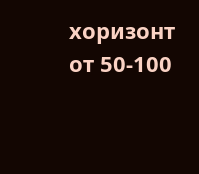хоризонт от 50-100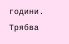години. Трябва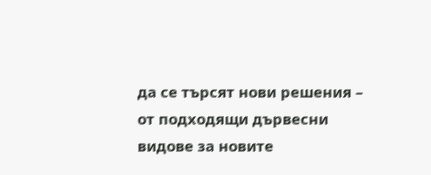да се търсят нови решения – от подходящи дървесни видове за новите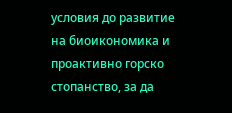условия до развитие на биоикономика и проактивно горско стопанство, за да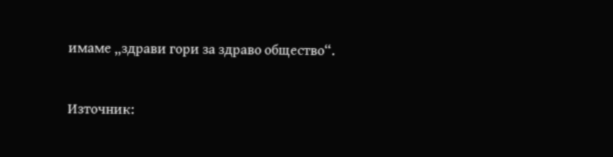имаме „здрави гори за здраво общество“.

Източник: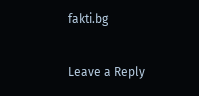fakti.bg

Leave a Reply